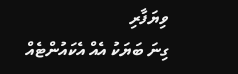ވިޔަފާރި
ގިނަ ބަޔަކު އެއް އެކައުންޓެއް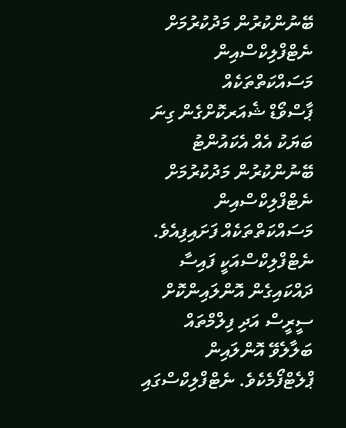ބޭނުންކުރުން މަދުކުރުމަށް ނެޓްފްލިކްސްއިން މަސައްކަތްތަކެއް
ޕާސްވޯޑް ޝެއަރކޮށްގެން ގިނަ ބަޔަކު އެއް އެކައުންޓު ބޭނުންކުރުން މަދުކުރުމަށް ނެޓްފްލިކްސްއިން މަސައްކަތްތަކެއް ފަށައިފިއެވެ.
ނެޓްފްލިކްސްއަކީ ފައިސާ ދައްކައިގެން އޮންލައިންކޮށް ސީރީސް އަދި ފިލްމްތައް ބަލާލެވޭ އޮންލައިން ޕްލެޓްފޯމެކެވެ. ނެޓްފްލިކްސްގައި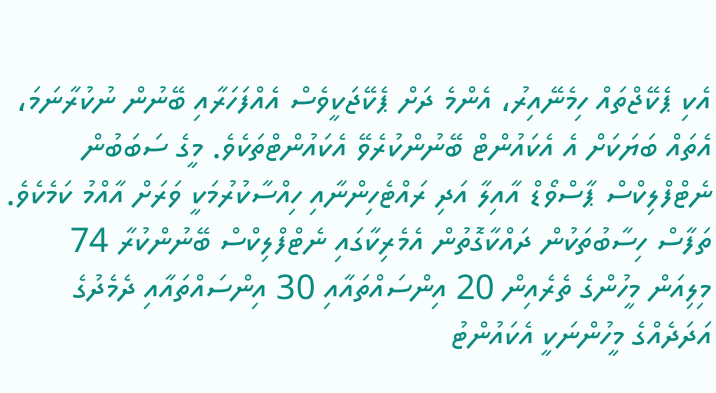އެކި ޕެކޭޖްތައް ހިމެނޭއިރު، އެންމެ ދަށް ޕެކޭޖަކީވެސް އެއްފަހަރާއި ބޭނުން ނުކުރާނަމަ، އެތައް ބަޔަކަށް އެ އެކައުންޓް ބޭނުންކުރެވޭ އެކައުންޓްތަކެވެ. މީގެ ސަބަބުން ނެޓްފްލިކްސް ޕާސްވޯޑް އާއިލާ އަދި ރައްޓެހިންނާއި ހިއްސާކުރުމަކީ ވަރަށް އާއްމު ކަމެކެވެ.
ތަފާސް ހިސާބުތަކުން ދައްކާގޮތުން އެމެރިކާގައި ނެޓްފްލިކްސް ބޭނުންކުރާ 74 މިލިއަން މީހުންގެ ތެރެއިން 20 އިންސައްތައާއި 30 އިންސައްތައާއި ދެމެދުގެ އަދަދެއްގެ މީހުންނަކީ އެކައުންޓު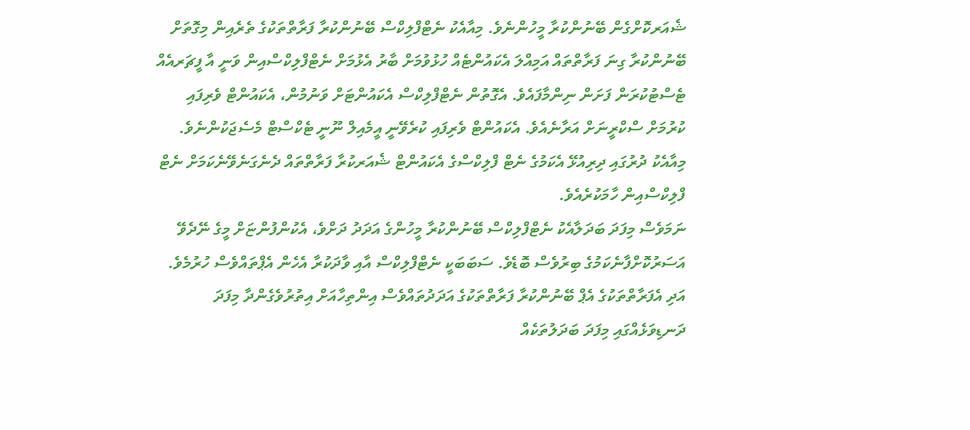ޝެއަރކޮށްގެން ބޭނުންކުރާ މީހުންނެވެ. މިއާއެކު ނެޓްފްލިކްސް ބޭނުންކުރާ ފަރާތްތަކުގެ ތެރެއިން މިގޮތަށް ބޭނުންކުރާ ގިނަ ފަރާތްތައް އަމިއްލަ އެކައުންޓެއް ހުޅުވުމަށް ބާރު އެޅުމަށް ނެޓްފްލިކްސްއިން ވަނީ އާ ފީޗަރއެއް ޓެސްޓުކުރަން ފަށަން ނިންމާފައެވެ. އެގޮތުން ނެޓްފްލިކްސް އެކައުންޓަށް ވަނުމުން، އެކައުންޓް ވެރިފައި ކުރުމަށް ސްކްރީނަށް އަރާނެއެވެ. އެކައުންޓް ވެރިފައި ކުރެވޭނީ އީމެއިލް ނޫނީ ޓެކްސްޓް މެސެޖަކުންނެވެ. މިއާއެކު ދުރުގައި ދިރިއުޅޭ އެކަމުގެ ނެޓް ފްލިކްސްގެ އެކައުންޓް ޝެއަރކުރާ ފަރާތްތައް ދެނެގަނެވޭނެކަމަށް ނެޓް ފްލިކްސްއިން ހާމަކުރެއެވެ.
ނަމަވެސް މިފަދަ ބަދަލާއެކު ނެޓްފްލިކްސް ބޭނުންކުރާ މީހުންގެ އަދަދު ދަށްވެ، އެކުންފުންޏަށް މީގެ ނޭދެވޭ އަސަރުކޮށްފާނެކަމުގެ ބިރުވެސް ބޮޑެވެ. ސަބަބަކީ ނެޓްފްލިކްސް އާއި ވާދަކުރާ އެހެން އެޕްތައްވެސް ހުރުމެވެ. އަދި އެފަރާތްތަކުގެ އެޕް ބޭނުންކުރާ ފަރާތްތަކުގެ އަދަދުތައްވެސް އިންތިހާއަށް އިތުރުވެގެންދާ މިފަދަ ދަނޑިވަޅެއްގައި މިފަދަ ބަދަލުތަކެއް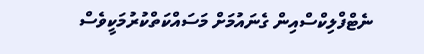ނެޓްފްލިކްސްއިން ގެނައުމަށް މަސައްކަތްކުރުމަކީވެސް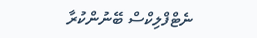ނެޓްފްލިކްސް ބޭނުންކުރާ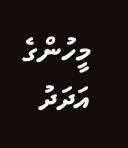މީހުންގެ އަދަދު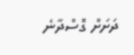ދަށަށް ގޮސްދާނެ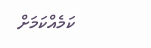ކަމެއްކަމަށް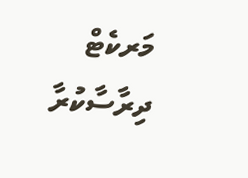މަރކެޓް ދިރާސާކުރާ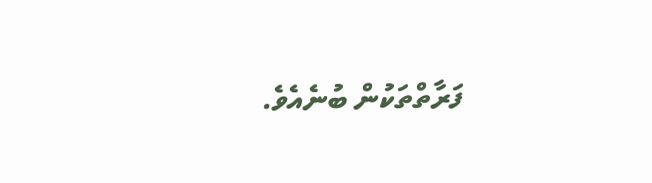ފަރާތްތަކުން ބުނެއެވެ.